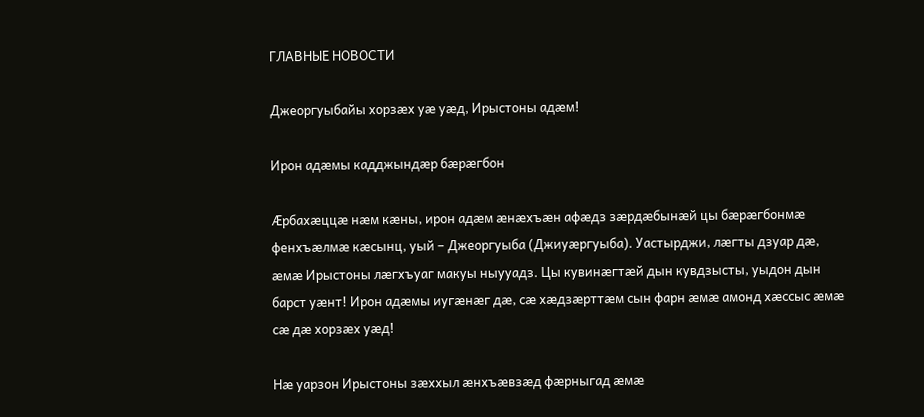ГЛАВНЫЕ НОВОСТИ

Джеоргуыбайы хорзæх уæ уæд, Ирыстоны адæм!

Ирон адæмы кадджындæр бæрæгбон

Æрбахæццæ нæм кæны, ирон адæм æнæхъæн афæдз зæрдæбынæй цы бæрæгбонмæ фенхъæлмæ кæсынц, уый – Джеоргуыба (Джиуæргуыба). Уастырджи, лæгты дзуар дæ, æмæ Ирыстоны лæгхъуаг макуы ныууадз. Цы кувинæгтæй дын кувдзысты, уыдон дын барст уæнт! Ирон адæмы иугæнæг дæ, сæ хæдзæрттæм сын фарн æмæ амонд хæссыс æмæ сæ дæ хорзæх уæд!

Нæ уарзон Ирыстоны зæххыл æнхъæвзæд фæрныгад æмæ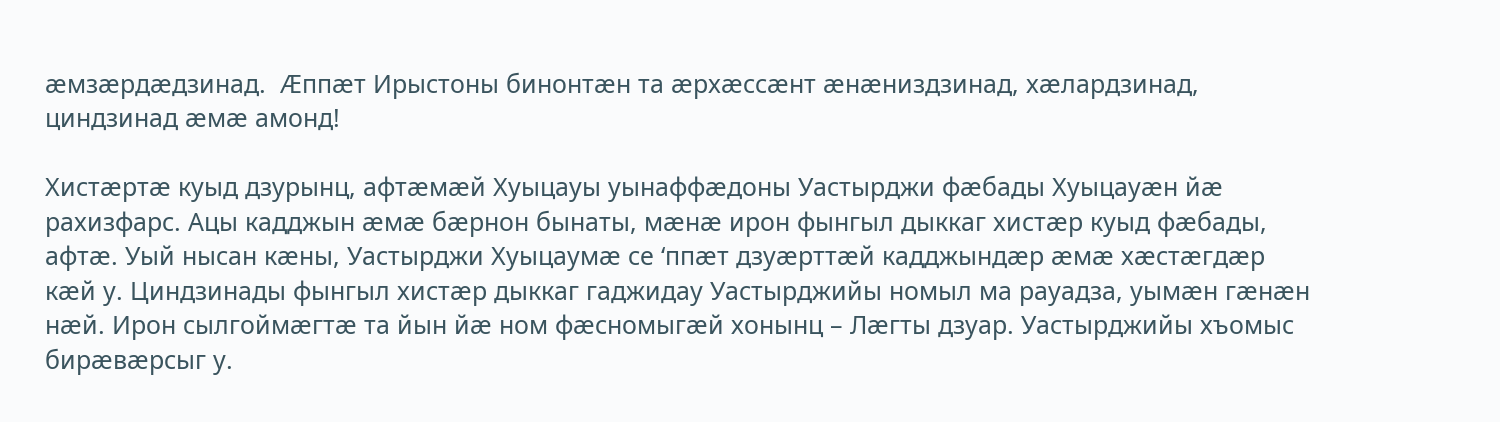æмзæрдæдзинад.  Æппæт Ирыстоны бинонтæн та æрхæссæнт æнæниздзинад, хæлардзинад, циндзинад æмæ амонд!

Хистæртæ куыд дзурынц, афтæмæй Хуыцауы уынаффæдоны Уастырджи фæбады Хуыцауæн йæ рахизфарс. Ацы кадджын æмæ бæрнон бынаты, мæнæ ирон фынгыл дыккаг хистæр куыд фæбады, афтæ. Уый нысан кæны, Уастырджи Хуыцаумæ се ‘ппæт дзуæрттæй кадджындæр æмæ хæстæгдæр кæй у. Циндзинады фынгыл хистæр дыккаг гаджидау Уастырджийы номыл ма рауадза, уымæн гæнæн нæй. Ирон сылгоймæгтæ та йын йæ ном фæсномыгæй хонынц – Лæгты дзуар. Уастырджийы хъомыс бирæвæрсыг у.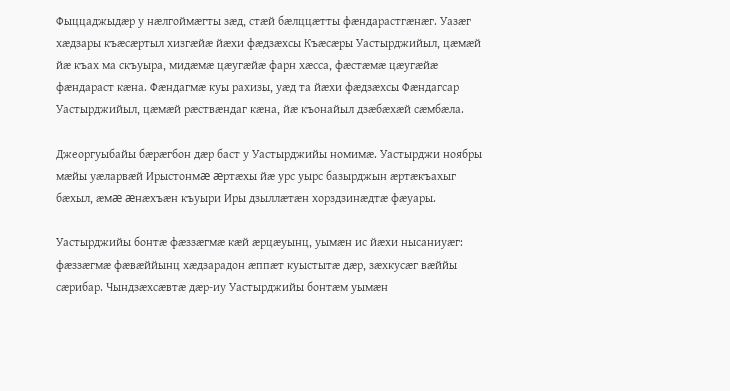Фыццаджыдæр у нæлгоймæгты зæд, стæй бæлццæтты фæндарастгæнæг. Уазæг хæдзары къæсæртыл хизгæйæ йæхи фæдзæхсы Къæсæры Уастырджийыл, цæмæй йæ къах ма скъуыра, мидæмæ цæугæйæ фарн хæсса, фæстæмæ цæугæйæ фæндараст кæна. Фæндагмæ куы рахизы, уæд та йæхи фæдзæхсы Фæндагсар Уастырджийыл, цæмæй рæствæндаг кæна, йæ къонайыл дзæбæхæй сæмбæла.

Джеоргуыбайы бæрæгбон дæр баст у Уастырджийы номимæ. Уастырджи ноябры мæйы уæларвæй Ирыстонмæ æртæхы йæ урс уырс базырджын æртæкъахыг бæхыл, æмæ æнæхъæн къуыри Иры дзыллæтæн хорздзинæдтæ фæуары.

Уастырджийы бонтæ фæззæгмæ кæй æрцæуынц, уымæн ис йæхи нысаниуæг: фæззæгмæ фæвæййынц хæдзарадон æппæт куыстытæ дæр, зæхкусæг вæййы сæрибар. Чындзæхсæвтæ дæр-иу Уастырджийы бонтæм уымæн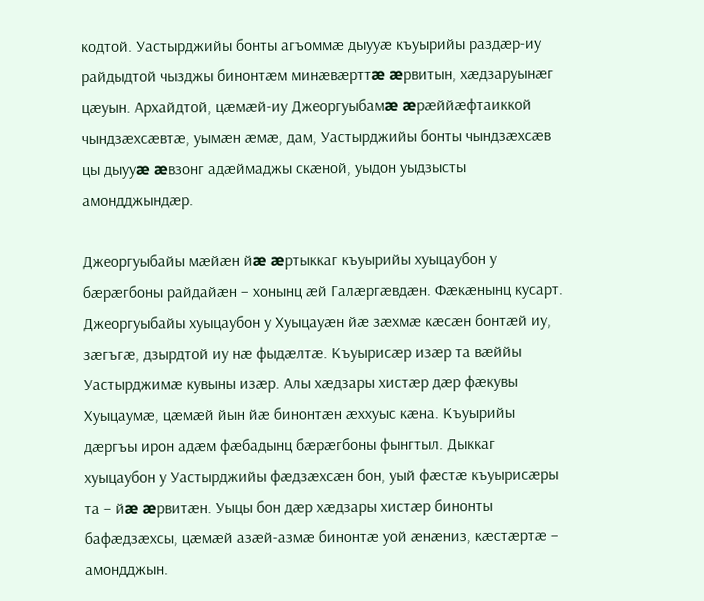кодтой. Уастырджийы бонты агъоммæ дыууæ къуырийы раздæр-иу райдыдтой чызджы бинонтæм минæвæрттæ æрвитын, хæдзаруынæг цæуын. Архайдтой, цæмæй-иу Джеоргуыбамæ æрæййæфтаиккой чындзæхсæвтæ, уымæн æмæ, дам, Уастырджийы бонты чындзæхсæв цы дыууæ æвзонг адæймаджы скæной, уыдон уыдзысты амондджындæр.

Джеоргуыбайы мæйæн йæ æртыккаг къуырийы хуыцаубон у бæрæгбоны райдайæн – хонынц æй Галæргæвдæн. Фæкæнынц кусарт. Джеоргуыбайы хуыцаубон у Хуыцауæн йæ зæхмæ кæсæн бонтæй иу, зæгъгæ, дзырдтой иу нæ фыдæлтæ. Къуырисæр изæр та вæййы Уастырджимæ кувыны изæр. Алы хæдзары хистæр дæр фæкувы Хуыцаумæ, цæмæй йын йæ бинонтæн æххуыс кæна. Къуырийы дæргъы ирон адæм фæбадынц бæрæгбоны фынгтыл. Дыккаг хуыцаубон у Уастырджийы фæдзæхсæн бон, уый фæстæ къуырисæры та – йæ æрвитæн. Уыцы бон дæр хæдзары хистæр бинонты бафæдзæхсы, цæмæй азæй-азмæ бинонтæ уой æнæниз, кæстæртæ – амондджын.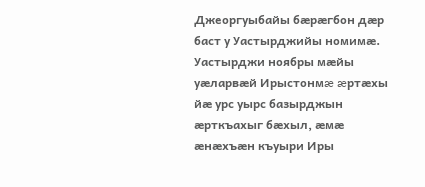Джеоргуыбайы бæрæгбон дæр баст у Уастырджийы номимæ. Уастырджи ноябры мæйы уæларвæй Ирыстонмæ æртæхы йæ урс уырс базырджын æрткъахыг бæхыл, æмæ æнæхъæн къуыри Иры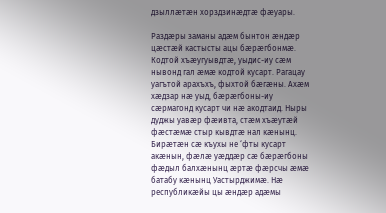дзыллæтæн хорздзинæдтæ фæуары.

Раздæры заманы адæм бынтон æндæр цæстæй кастысты ацы бæрæгбонмæ. Кодтой хъæугуывдтæ, уыдис-иу сæм нывонд гал æмæ кодтой кусарт. Рагацау уагътой арахъхъ, фыхтой бæгæны. Ахæм хæдзар нæ уыд, бæрæгбоны-иу сæрмагонд кусарт чи нæ акодтаид. Ныры дуджы уавæр фæивта, стæм хъæутæй фæстæмæ стыр кывдтæ нал кæнынц. Бирæтæн сæ къухы не ‘фты кусарт акæнын, фæлæ уæддæр сæ бæрæгбоны фæдыл балхæнынц æртæ фæрсчы æмæ батабу кæнынц Уастырджимæ. Нæ республикæйы цы æндæр адæмы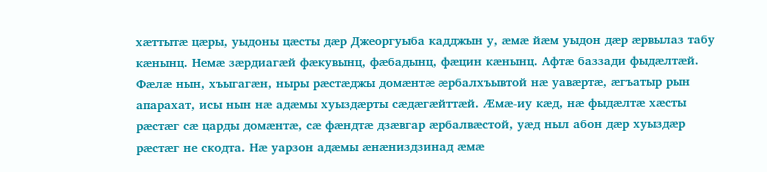хæттытæ цæры, уыдоны цæсты дæр Джеоргуыба кадджын у, æмæ йæм уыдон дæр æрвылаз табу кæнынц. Немæ зæрдиагæй фæкувынц, фæбадынц, фæцин кæнынц. Афтæ баззади фыдæлтæй. Фæлæ нын, хъыгагæн, ныры рæстæджы домæнтæ æрбалхъывтой нæ уавæртæ, æгъатыр рын апарахат, исы нын нæ адæмы хуыздæрты сæдæгæйттæй. Æмæ-иу кæд, нæ фыдæлтæ хæсты рæстæг сæ царды домæнтæ, сæ фæндтæ дзæвгар æрбалвæстой, уæд ныл абон дæр хуыздæр рæстæг не скодта. Нæ уарзон адæмы æнæниздзинад æмæ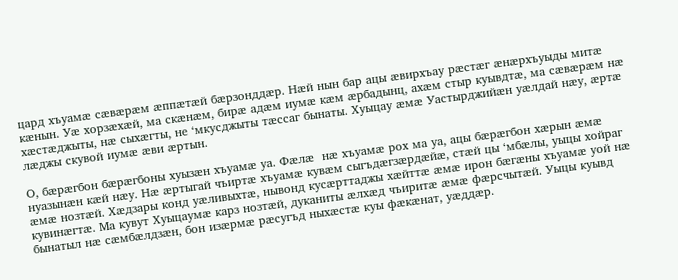цард хъуамæ сæвæрæм æппæтæй бæрзонддæр. Нæй нын бар ацы æвирхъау рæстæг æнæрхъуыды митæ кæнын. Уæ хорзæхæй, ма скæнæм, бирæ адæм иумæ кæм æрбадынц, ахæм стыр куывдтæ, ма сæвæрæм нæ хæстæджыты, нæ сыхæгты, не ‘мкусджыты тæссаг бынаты. Хуыцау æмæ Уастырджийæн уæлдай нæу, æртæ лæджы скувой иумæ æви æртын.

О, бæрæгбон бæрæгбоны хуызæн хъуамæ уа. Фæлæ  нæ хъуамæ рох ма уа, ацы бæрæгбон хæрын æмæ нуазынæн кæй нæу. Нæ æртыгай чъиртæ хъуамæ кувæм сыгъдæгзæрдæйæ, стæй цы ‘мбæлы, уыцы хойраг æмæ нозтæй. Хæдзары конд уæливыхтæ, нывонд кусæрттаджы хæйттæ æмæ ирон бæгæны хъуамæ уой нæ кувинæгтæ. Ма кувут Хуыцаумæ карз нозтæй, дуканиты æлхæд чъиритæ æмæ фæрсчытæй. Уыцы куывд бынатыл нæ сæмбæлдзæн, бон изæрмæ рæсугъд ныхæстæ куы фæкæнат, уæддæр.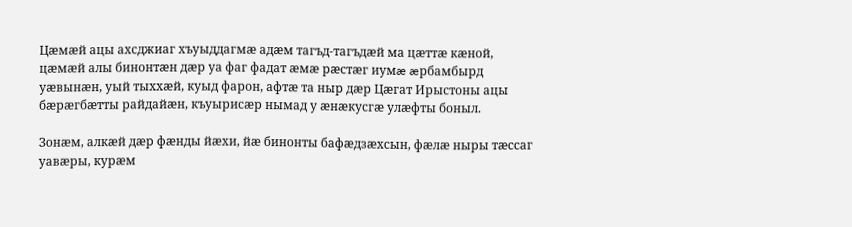Цæмæй ацы ахсджиаг хъуыддагмæ адæм тагъд-тагъдæй ма цæттæ кæной, цæмæй алы бинонтæн дæр уа фаг фадат æмæ рæстæг иумæ æрбамбырд уæвынæн, уый тыххæй, куыд фарон, афтæ та ныр дæр Цæгат Ирыстоны ацы бæрæгбæтты райдайæн, къуырисæр нымад у æнæкусгæ улæфты боныл.

Зонæм, алкæй дæр фæнды йæхи, йæ бинонты бафæдзæхсын, фæлæ ныры тæссаг уавæры, курæм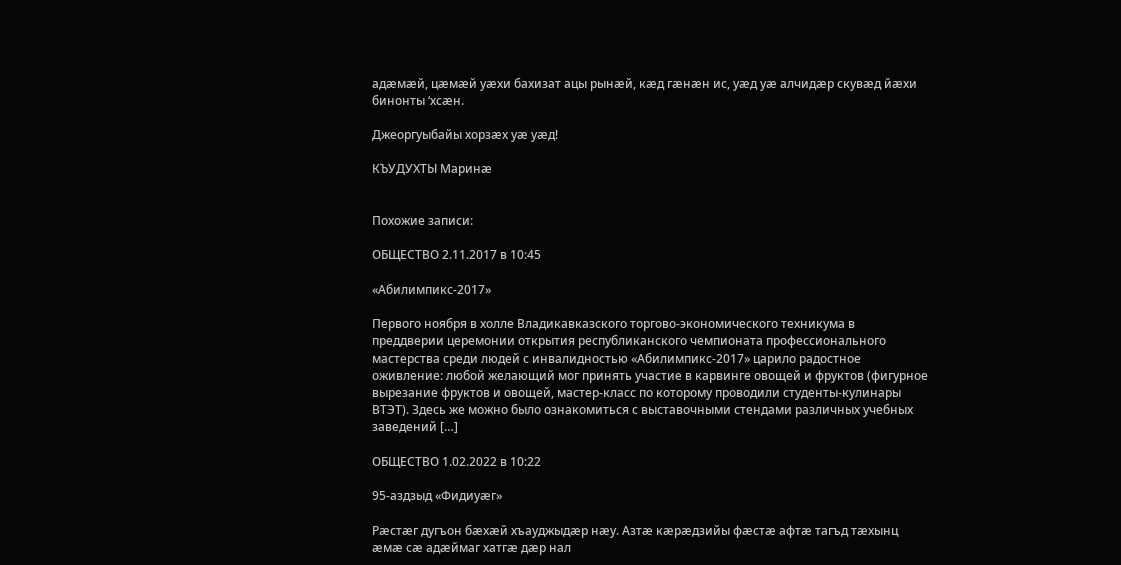адæмæй, цæмæй уæхи бахизат ацы рынæй, кæд гæнæн ис, уæд уæ алчидæр скувæд йæхи бинонты ‘хсæн.

Джеоргуыбайы хорзæх уæ уæд!

КЪУДУХТЫ Маринæ


Похожие записи:

ОБЩЕСТВО 2.11.2017 в 10:45

«Абилимпикс-2017»

Первого ноября в холле Владикавказского торгово-экономического техникума в преддверии церемонии открытия республиканского чемпионата профессионального мастерства среди людей с инвалидностью «Абилимпикс-2017» царило радостное оживление: любой желающий мог принять участие в карвинге овощей и фруктов (фигурное вырезание фруктов и овощей, мастер-класс по которому проводили студенты-кулинары ВТЭТ). Здесь же можно было ознакомиться с выставочными стендами различных учебных заведений […]

ОБЩЕСТВО 1.02.2022 в 10:22

95-аздзыд «Фидиуæг»

Рæстæг дугъон бæхæй хъауджыдæр нæу. Азтæ кæрæдзийы фæстæ афтæ тагъд тæхынц æмæ сæ адæймаг хатгæ дæр нал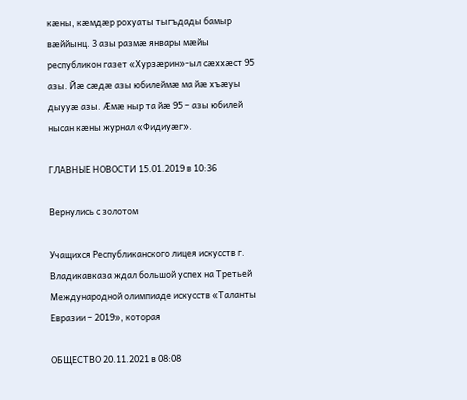кæны, кæмдæр рохуаты тыгъдады бамыр вæййынц. 3 азы размæ январы мæйы республикон газет «Хурзæрин»-ыл сæххæст 95 азы. Йæ сæдæ азы юбилеймæ ма йæ хъæуы дыууæ азы. Æмæ ныр та йæ 95 – азы юбилей нысан кæны журнал «Фидиуæг».

ГЛАВНЫЕ НОВОСТИ 15.01.2019 в 10:36

Вернулись с золотом

Учащихся Республиканского лицея искусств г. Владикавказа ждал большой успех на Третьей Международной олимпиаде искусств «Таланты Евразии – 2019», которая

ОБЩЕСТВО 20.11.2021 в 08:08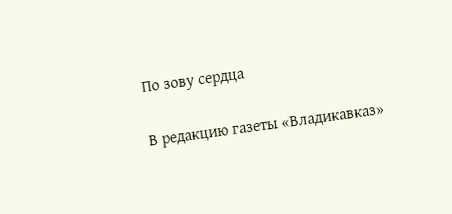По зову сердца

В редакцию газеты «Владикавказ»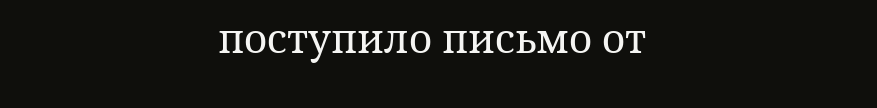поступило письмо от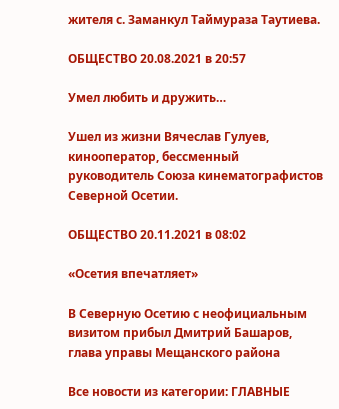жителя с. Заманкул Таймураза Таутиева.

ОБЩЕСТВО 20.08.2021 в 20:57

Умел любить и дружить…

Ушел из жизни Вячеслав Гулуев, кинооператор, бессменный руководитель Союза кинематографистов Северной Осетии.

ОБЩЕСТВО 20.11.2021 в 08:02

«Осетия впечатляет»

В Северную Осетию с неофициальным визитом прибыл Дмитрий Башаров, глава управы Мещанского района

Все новости из категории: ГЛАВНЫЕ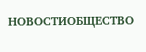НОВОСТИОБЩЕСТВО